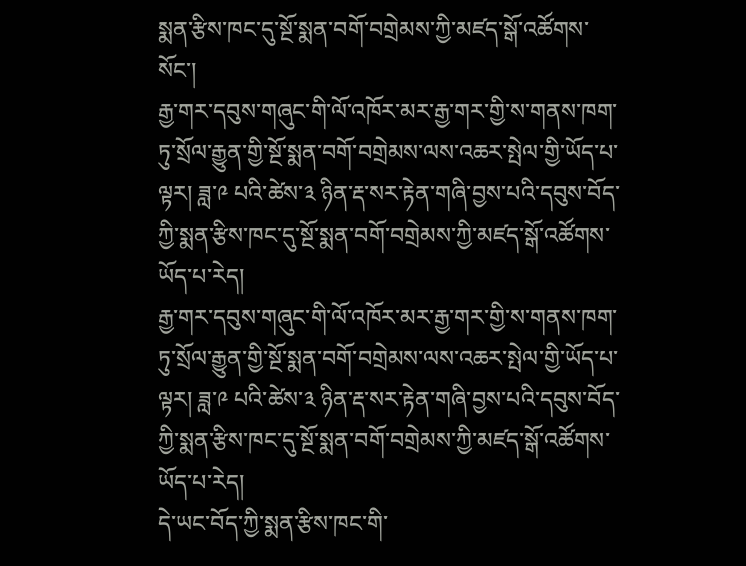སྨན་རྩིས་ཁང་དུ་སྔོ་སྨན་བགོ་བགྲེམས་ཀྱི་མཛད་སྒོ་འཚོགས་སོང་།
རྒྱ་གར་དབུས་གཞུང་གི་ལོ་འཁོར་མར་རྒྱ་གར་གྱི་ས་གནས་ཁག་ཏུ་སྲོལ་རྒྱུན་གྱི་སྔོ་སྨན་བགོ་བགྲེམས་ལས་འཆར་སྤེལ་གྱི་ཡོད་པ་ལྟར། ཟླ་༩ པའི་ཚེས་༣ ཉིན་རྡ་སར་རྟེན་གཞི་བྱས་པའི་དབུས་བོད་ཀྱི་སྨན་རྩིས་ཁང་དུ་སྔོ་སྨན་བགོ་བགྲེམས་ཀྱི་མཛད་སྒོ་འཚོགས་ཡོད་པ་རེད།
རྒྱ་གར་དབུས་གཞུང་གི་ལོ་འཁོར་མར་རྒྱ་གར་གྱི་ས་གནས་ཁག་ཏུ་སྲོལ་རྒྱུན་གྱི་སྔོ་སྨན་བགོ་བགྲེམས་ལས་འཆར་སྤེལ་གྱི་ཡོད་པ་ལྟར། ཟླ་༩ པའི་ཚེས་༣ ཉིན་རྡ་སར་རྟེན་གཞི་བྱས་པའི་དབུས་བོད་ཀྱི་སྨན་རྩིས་ཁང་དུ་སྔོ་སྨན་བགོ་བགྲེམས་ཀྱི་མཛད་སྒོ་འཚོགས་ཡོད་པ་རེད།
དེ་ཡང་བོད་ཀྱི་སྨན་རྩིས་ཁང་གི་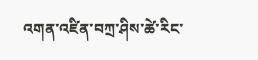འགན་འཛིན་བཀྲ་ཤིས་ཚེ་རིང་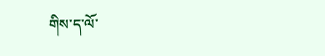གིས་ད་ལོ་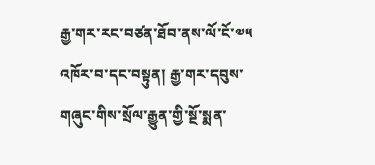རྒྱ་གར་རང་བཙན་ཐོབ་ནས་ལོ་ངོ་༧༥ འཁོར་བ་དང་བསྟུན། རྒྱ་གར་དབུས་གཞུང་གིས་སྲོལ་རྒྱུན་གྱི་སྔོ་སྨན་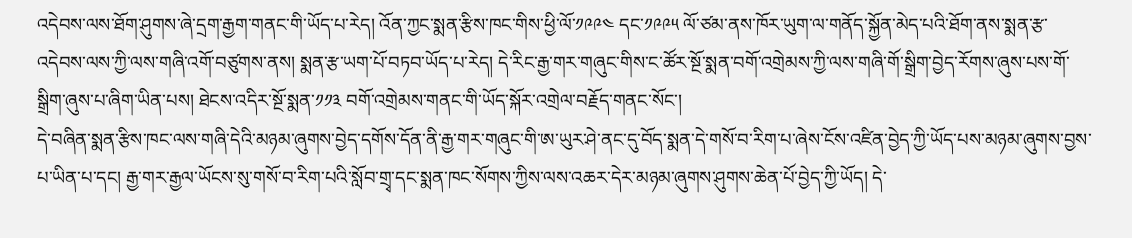འདེབས་ལས་ཐོག་ཤུགས་ཞེ་དྲག་རྒྱག་གནང་གི་ཡོད་པ་རེད། འོན་ཀྱང་སྨན་རྩིས་ཁང་གིས་ཕྱི་ལོ་༡༩༩༤ དང་༡༩༩༥ ལོ་ཙམ་ནས་ཁོར་ཡུག་ལ་གནོད་སྐྱོན་མེད་པའི་ཐོག་ནས་སྨན་རྩ་འདེབས་ལས་ཀྱི་ལས་གཞི་འགོ་བཙུགས་ནས། སྨན་རྩ་ཡག་པོ་བཏབ་ཡོད་པ་རེད། དེ་རིང་རྒྱ་གར་གཞུང་གིས་ང་ཚོར་སྔོ་སྨན་བགོ་འགྲེམས་ཀྱི་ལས་གཞི་གོ་སྒྲིག་བྱེད་རོགས་ཞུས་པས་གོ་སྒྲིག་ཞུས་པ་ཞིག་ཡིན་པས། ཐེངས་འདིར་སྔོ་སྨན་༡༡༣ བགོ་འགྲེམས་གནང་གི་ཡོད་སྐོར་འགྲེལ་བརྗོད་གནང་སོང་།
དེ་བཞིན་སྨན་རྩིས་ཁང་ལས་གཞི་དེའི་མཉམ་ཞུགས་བྱེད་དགོས་དོན་ནི་རྒྱ་གར་གཞུང་གི་ཨ་ཡུར་ཤེ་ནང་དུ་བོད་སྨན་དེ་གསོ་བ་རིག་པ་ཞེས་ངོས་འཛིན་བྱེད་ཀྱི་ཡོད་པས་མཉམ་ཞུགས་བྱས་པ་ཡིན་པ་དང། རྒྱ་གར་རྒྱལ་ཡོངས་སུ་གསོ་བ་རིག་པའི་སློབ་གྲྭ་དང་སྨན་ཁང་སོགས་ཀྱིས་ལས་འཆར་དེར་མཉམ་ཞུགས་ཤུགས་ཆེན་པོ་བྱེད་ཀྱི་ཡོད། དེ་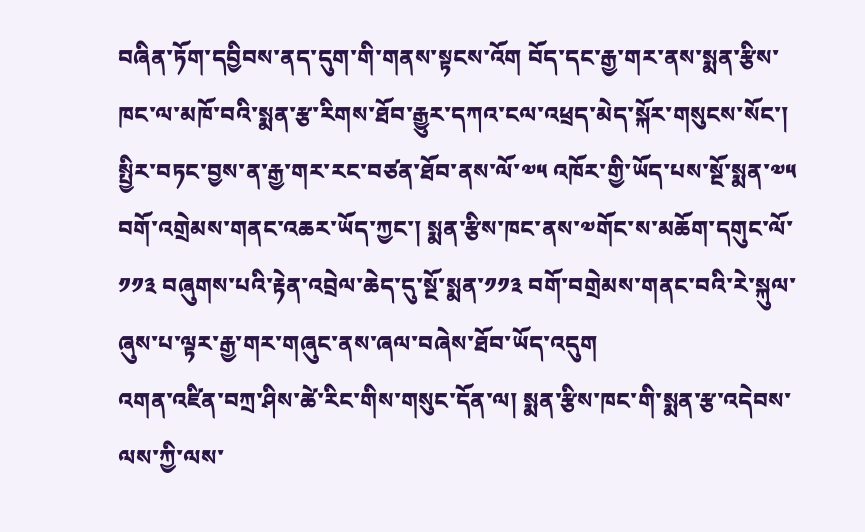བཞིན་ཏོག་དབྱིབས་ནད་དུག་གི་གནས་སྟངས་འོག བོད་དང་རྒྱ་གར་ནས་སྨན་རྩིས་ཁང་ལ་མཁོ་བའི་སྨན་རྩ་རིགས་ཐོབ་རྒྱུར་དཀའ་ངལ་འཕྲད་མེད་སྐོར་གསུངས་སོང་།
སྤྱིར་བཏང་བྱས་ན་རྒྱ་གར་རང་བཙན་ཐོབ་ནས་ལོ་༧༥ འཁོར་གྱི་ཡོད་པས་སྔོ་སྨན་༧༥ བགོ་འགྲེམས་གནང་འཆར་ཡོད་ཀྱང་། སྨན་རྩིས་ཁང་ནས་༧གོང་ས་མཆོག་དགུང་ལོ་༡༡༣ བཞུགས་པའི་རྟེན་འབྲེལ་ཆེད་དུ་སྔོ་སྨན་༡༡༣ བགོ་བགྲེམས་གནང་བའི་རེ་སྐུལ་ཞུས་པ་ལྟར་རྒྱ་གར་གཞུང་ནས་ཞལ་བཞེས་ཐོབ་ཡོད་འདུག
འགན་འཛིན་བཀྲ་ཤིས་ཚེ་རིང་གིས་གསུང་དོན་ལ། སྨན་རྩིས་ཁང་གི་སྨན་རྩ་འདེབས་ལས་ཀྱི་ལས་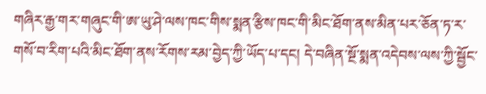གཞིར་རྒྱ་གར་གཞུང་གི་ཨ་ཡུ་ཤེ་ལས་ཁང་གིས་སྨན་རྩིས་ཁང་གི་མིང་ཐོག་ནས་མིན་པར་ཅོན་ཏ་ར་གསོ་བ་རིག་པའི་མིང་ཐོག་ནས་རོགས་རམ་བྱེད་ཀྱི་ཡོད་པ་དང། དེ་བཞིན་སྔོ་སྨན་འདེབས་ལས་ཀྱི་སྦྱོང་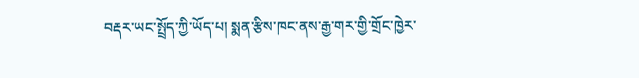བརྡར་ཡང་སྤྲོད་ཀྱི་ཡོད་པ། སྨན་རྩིས་ཁང་ནས་རྒྱ་གར་གྱི་གྲོང་ཁྱེར་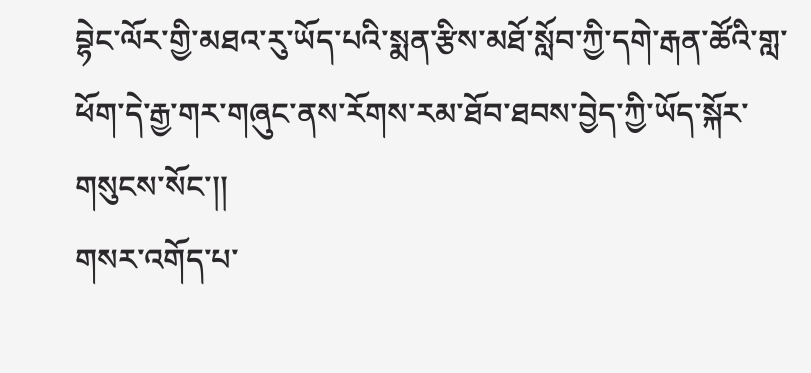བྷེང་ལོར་གྱི་མཐའ་རུ་ཡོད་པའི་སྨན་རྩིས་མཐོ་སློབ་ཀྱི་དགེ་རྒན་ཚོའི་གླ་ཕོག་དེ་རྒྱ་གར་གཞུང་ནས་རོགས་རམ་ཐོབ་ཐབས་བྱེད་ཀྱི་ཡོད་སྐོར་གསུངས་སོང་།།
གསར་འགོད་པ་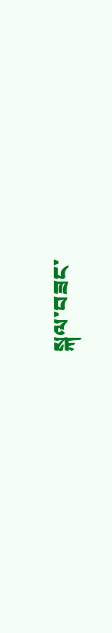སྐལ་བཟང་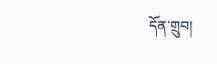དོན་གྲུབ།